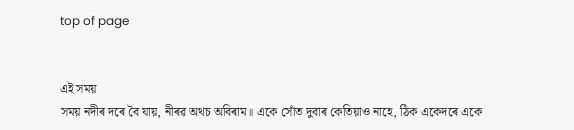top of page


এই সময়
সময় নদীৰ দৰে বৈ যায়, নীৰৱ অথচ অবিৰাম॥ একে সোঁত দুবাৰ কেতিয়াও নাহে, ঠিক একেদৰে একে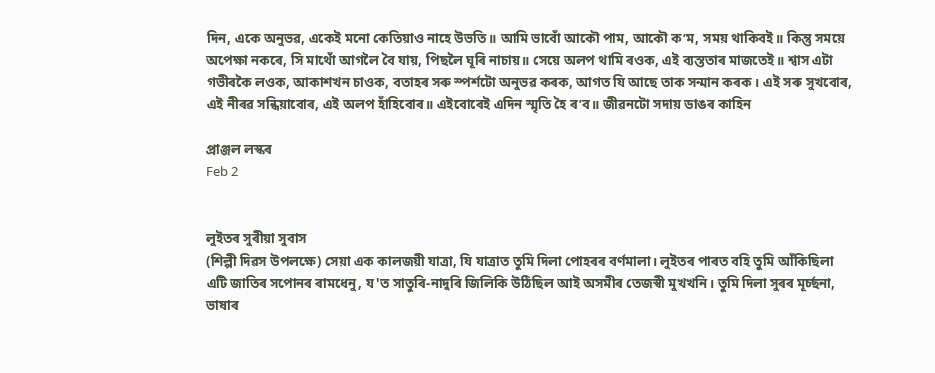দিন, একে অনুভৱ, একেই মনো কেতিয়াও নাহে উভতি॥ আমি ভাবোঁ আকৌ পাম, আকৌ ক’ম, সময় থাকিবই॥ কিন্তু সময়ে অপেক্ষা নকৰে, সি মাথোঁ আগলৈ বৈ যায়, পিছলৈ ঘূৰি নাচায়॥ সেয়ে অলপ থামি ৰওক, এই ব্যস্ততাৰ মাজতেই॥ শ্বাস এটা গভীৰকৈ লওক, আকাশখন চাওক, বতাহৰ সৰু স্পৰ্শটো অনুভৱ কৰক, আগত যি আছে তাক সন্মান কৰক । এই সৰু সুখবোৰ, এই নীৰৱ সন্ধিয়াবোৰ, এই অলপ হাঁহিবোৰ॥ এইবোৰেই এদিন স্মৃতি হৈ ৰ’ব॥ জীৱনটো সদায় ডাঙৰ কাহিন

প্ৰাঞ্জল লস্কৰ
Feb 2


লুইতৰ সুৰীয়া সুবাস
(শিল্পী দিৱস উপলক্ষে) সেয়া এক কালজয়ী যাত্ৰা, যি যাত্ৰাত তুমি দিলা পোহৰৰ বৰ্ণমালা। লুইতৰ পাৰত বহি তুমি আঁকিছিলা এটি জাতিৰ সপোনৰ ৰামধেনু, য'ত সাতুৰি-নাদুৰি জিলিকি উঠিছিল আই অসমীৰ তেজস্বী মুখখনি। তুমি দিলা সুৰৰ মূৰ্চ্ছনা, ভাষাৰ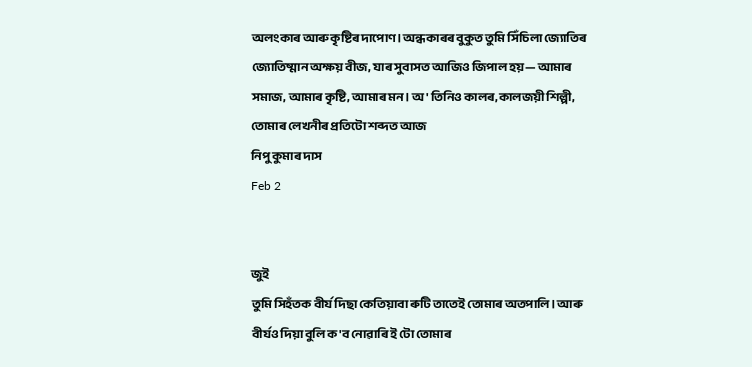অলংকাৰ আৰু কৃষ্টিৰ দাপোণ। অন্ধকাৰৰ বুকুত তুমি সিঁচিলা জ্যোতিৰ জ্যোতিষ্মান অক্ষয় বীজ, যাৰ সুবাসত আজিও জিপাল হয়— আমাৰ সমাজ, আমাৰ কৃষ্টি, আমাৰ মন। অ' তিনিও কালৰ,কালজয়ী শিল্পী, তোমাৰ লেখনীৰ প্ৰতিটো শব্দত আজ
নিপু কুমাৰ দাস
Feb 2


জুই
তুমি সিহঁতক বীৰ্য দিছা কেতিয়াবা ৰুটি তাতেই তোমাৰ অতপালি। আৰু বীৰ্যও দিয়া বুলি ক'ব নোৱাৰি ই টো তোমাৰ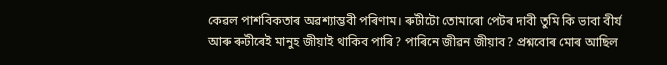কেৱল পাশবিকতাৰ অৱশ্যাম্ভবী পৰিণাম। ৰুটীটো তোমাৰো পেটৰ দাবী তুমি কি ভাবা বীৰ্য আৰু ৰুটীৰেই মানুহ জীয়াই থাকিব পাৰি? পাৰিনে জীৱন জীয়াব? প্ৰশ্নবোৰ মোৰ আছিল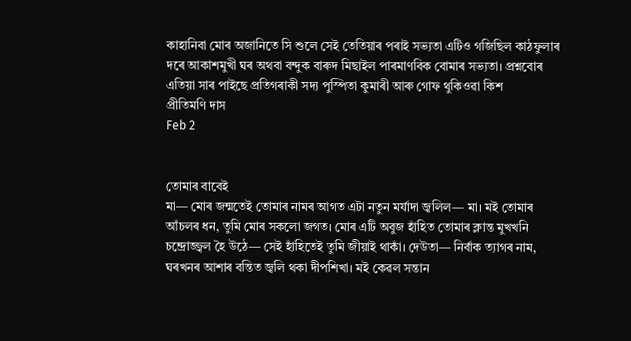কাহানিবা মোৰ অজানিতে সি শুলে সেই তেতিয়াৰ পৰাই সভ্যতা এটিও গজিছিল কাঠফুলাৰ দৰে আকাশমুখী ঘৰ অথবা বন্দুক বাৰুদ মিছাইল পাৰমাণবিক বোমাৰ সভ্যতা। প্ৰশ্নবোৰ এতিয়া সাৰ পাইছে প্ৰতিগৰাকী সদ্য পুস্পিতা কুমাৰী আৰু গোফ থুকিওৱা কিশ
প্ৰীতিমণি দাস
Feb 2


তোমাৰ বাবেই
মা— মোৰ জন্মতেই তোমাৰ নামৰ আগত এটা নতুন মৰ্যাদা জ্বলিল— মা। মই তোমাৰ আঁচলৰ ধন, তুমি মোৰ সকলো জগত। মোৰ এটি অবুজ হাঁহিত তোমাৰ ক্লান্ত মুখখনি চন্দ্ৰোজ্জ্বল হৈ উঠে— সেই হাঁহিতেই তুমি জীয়াই থাকাঁ। দেউতা— নিৰ্বাক ত্যাগৰ নাম, ঘৰখনৰ আশাৰ বন্তিত জ্বলি থকা দীপশিখা। মই কেৱল সন্তান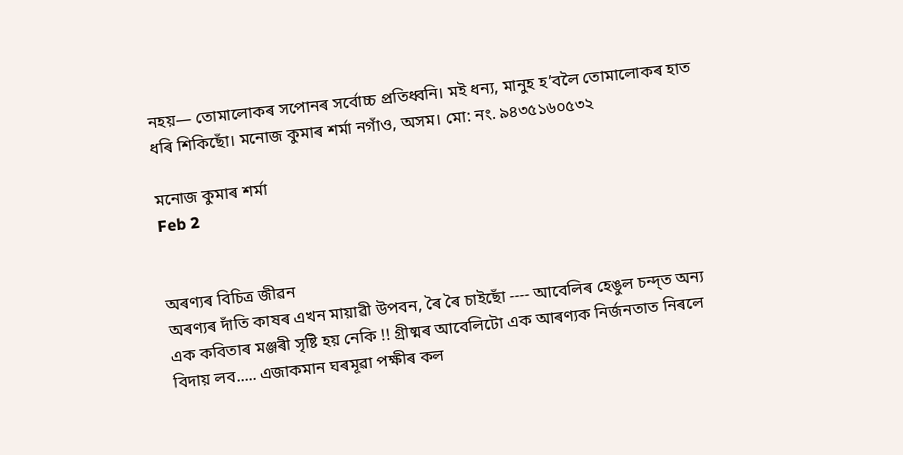নহয়— তোমালোকৰ সপোনৰ সৰ্বোচ্চ প্ৰতিধ্বনি। মই ধন্য, মানুহ হ’বলৈ তোমালোকৰ হাত ধৰি শিকিছোঁ। মনোজ কুমাৰ শৰ্মা নগাঁও, অসম। মো: নং. ৯৪৩৫১৬০৫৩২

মনোজ কুমাৰ শৰ্মা
Feb 2


অৰণ্যৰ বিচিত্ৰ জীৱন
অৰণ্যৰ দাঁতি কাষৰ এখন মায়াৱী উপবন, ৰৈ ৰৈ চাইছোঁ ---- আবেলিৰ হেঙুল চন্দ্ত অন্য এক কবিতাৰ মঞ্জৰী সৃষ্টি হয় নেকি !! গ্ৰীষ্মৰ আবেলিটো এক আৰণ্যক নিৰ্জনতাত নিৰলে বিদায় লব..... এজাকমান ঘৰমূৱা পক্ষীৰ কল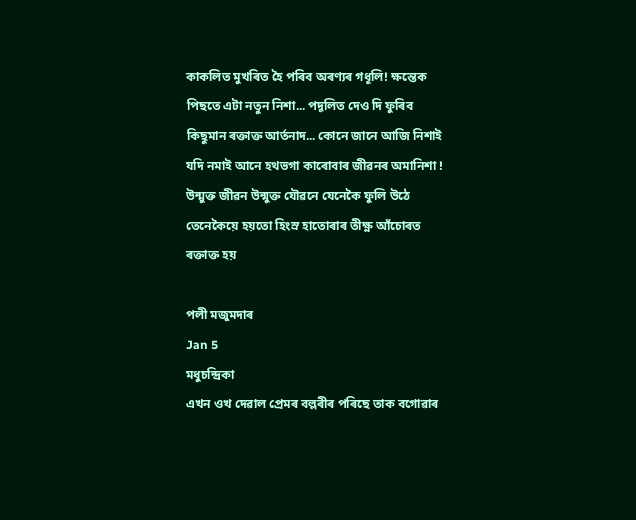কাকলিত মুখৰিত হৈ পৰিব অৰণ্যৰ গধূলি! ক্ষন্তেক পিছতে এটা নতুন নিশা... পদূলিত দেও দি ফুৰিব কিছুমান ৰক্তাক্ত আৰ্তনাদ... কোনে জানে আজি নিশাই যদি নমাই আনে হথভগা কাৰোবাৰ জীৱনৰ অমানিশা ! উন্মুক্ত জীৱন উন্মুক্ত যৌৱনে যেনেকৈ ফুলি উঠে তেনেকৈয়ে হয়তো হিংস্ৰ হাতোৰাৰ তীক্ষ্ণ আঁচোৰত ৰক্তাক্ত হয়

পলী মজুমদাৰ
Jan 5
মধুচন্দ্ৰিকা
এখন ওখ দেৱাল প্ৰেমৰ বল্লৰীৰ পৰিছে তাক বগোৱাৰ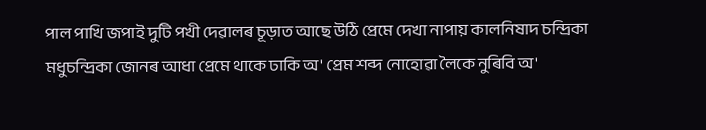পাল পাখি জপাই দুটি পখী দেৱালৰ চূড়াত আছে উঠি প্ৰেমে দেখা নাপায় কালনিষাদ চন্দ্ৰিকা মধুচন্দ্ৰিকা জোনৰ আধা প্ৰেমে থাকে ঢাকি অ' প্ৰেম শব্দ নোহোৱা লৈকে নুৰিবি অ'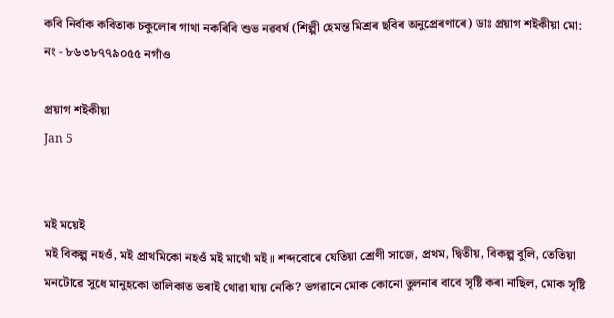কবি নিৰ্বাক কবিতাক চকুলোৰ গাথা নকৰিবি শুভ নৱবৰ্ষ (শিল্পী হেমন্ত মিশ্ৰৰ ছবিৰ অনুপ্ৰেৰণাৰে) ডাঃ প্ৰয়াগ শইকীয়া মো: নং - ৮৬৩৮৭৭৯০৫৫ নগাঁও

প্ৰয়াগ শইকীয়া
Jan 5


মই ময়েই
মই বিকল্প নহওঁ, মই প্ৰাথমিকো নহওঁ মই মাথোঁ মই॥ শব্দবোৰে যেতিয়া শ্ৰেণী সাজে, প্ৰথম, দ্বিতীয়, বিকল্প বুলি, তেতিয়া মনটোৱে সুধে মানুহকো তালিকাত ভৰাই থোৱা যায় নেকি? ভগৱানে মোক কোনো তুলনাৰ বাবে সৃষ্টি কৰা নাছিল, মোক সৃষ্টি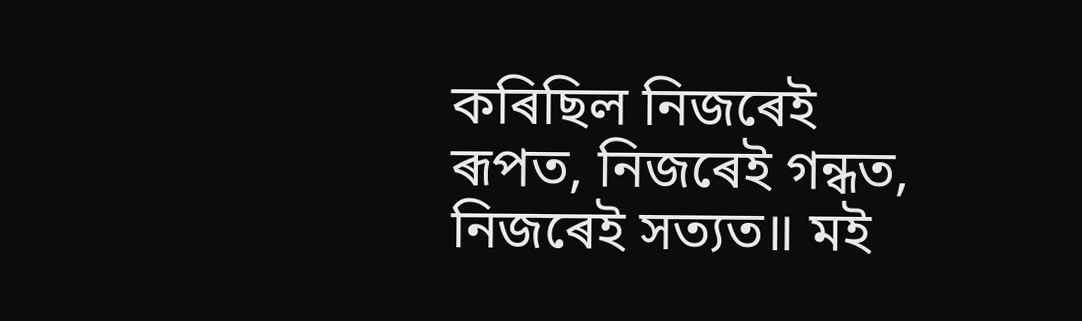কৰিছিল নিজৰেই ৰূপত, নিজৰেই গন্ধত, নিজৰেই সত্যত॥ মই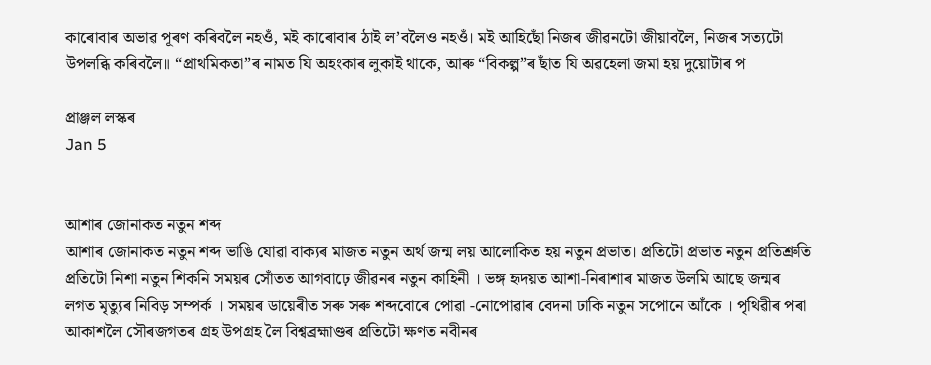কাৰোবাৰ অভাৱ পূৰণ কৰিবলৈ নহওঁ, মই কাৰোবাৰ ঠাই ল’বলৈও নহওঁ। মই আহিছোঁ নিজৰ জীৱনটো জীয়াবলৈ, নিজৰ সত্যটো উপলব্ধি কৰিবলৈ॥ “প্ৰাথমিকতা”ৰ নামত যি অহংকাৰ লুকাই থাকে, আৰু “বিকল্প”ৰ ছাঁত যি অৱহেলা জমা হয় দুয়োটাৰ প

প্ৰাঞ্জল লস্কৰ
Jan 5


আশাৰ জোনাকত নতুন শব্দ
আশাৰ জোনাকত নতুন শব্দ ভাঙি যোৱা বাক্যৰ মাজত নতুন অৰ্থ জন্ম লয় আলোকিত হয় নতুন প্ৰভাত। প্ৰতিটো প্ৰভাত নতুন প্ৰতিশ্ৰুতি প্ৰতিটো নিশা নতুন শিকনি সময়ৰ সোঁতত আগবাঢ়ে জীৱনৰ নতুন কাহিনী । ভঙ্গ হৃদয়ত আশা-নিৰাশাৰ মাজত উলমি আছে জন্মৰ লগত মৃত্যুৰ নিবিড় সম্পৰ্ক । সময়ৰ ডায়েৰীত সৰু সৰু শব্দবোৰে পোৱা -নোপোৱাৰ বেদনা ঢাকি নতুন সপোনে আঁকে । পৃথিৱীৰ পৰা আকাশলৈ সৌৰজগতৰ গ্ৰহ উপগ্ৰহ লৈ বিশ্বব্ৰহ্মাণ্ডৰ প্ৰতিটো ক্ষণত নবীনৰ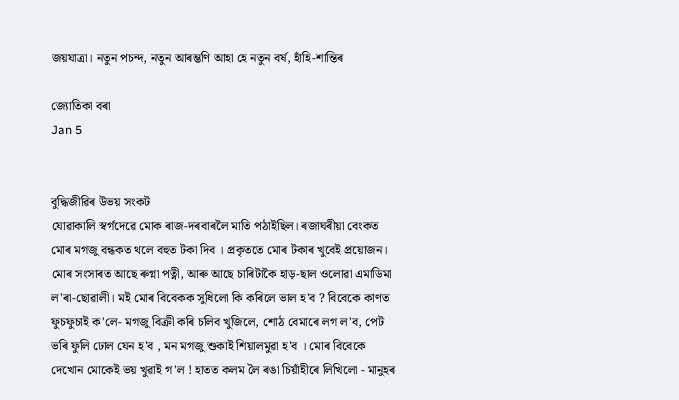জয়যাত্ৰা। নতুন পচন্দ, নতুন আৰম্ভণি আহা হে নতুন বৰ্ষ, হাঁহি-শান্তিৰ

জ্যোতিকা বৰা
Jan 5


বুদ্ধিজীৱিৰ উভয় সংকট
যোৱাকালি স্বৰ্গদেৱে মোক ৰাজ-দৰবাৰলৈ মাতি পঠাইছিল। ৰজাঘৰীয়া বেংকত মোৰ মগজু বন্ধকত থলে বহুত টকা দিব । প্ৰকৃততে মোৰ টকাৰ খুবেই প্ৰয়োজন। মোৰ সংসাৰত আছে ৰুগ্না পত্নী, আৰু আছে চাৰিটাকৈ হাড়-ছাল ওলোৱা এমাডিমা ল'ৰা-ছোৱালী। মই মোৰ বিবেকক সুধিলো কি কৰিলে ভাল হ'ব ? বিবেকে কাণত ফুচফুচাই ক'লে- মগজু বিক্ৰী কৰি চলিব খুজিলে, শোঠ বেমাৰে লগ ল'ব, পেট ভৰি ফুলি ঢোল যেন হ'ব , মন মগজু শুকাই শিয়ালমুৱা হ'ব । মোৰ বিবেকে দেখোন মোকেই ভয় খুৱাই গ'ল ! হাতত কলম লৈ ৰঙা চিয়াঁহীৰে লিখিলো - মানুহৰ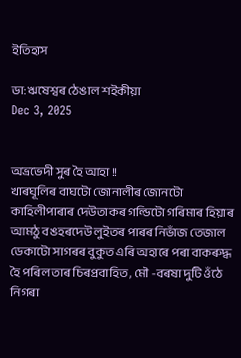ইতিহাস

ডা: ঋষেশ্বৰ ঠেঙাল শইকীয়া
Dec 3, 2025


অভ্ৰভেদী সুৰ হৈ আহা !!
খাৰঘূলিৰ বাঘটো জোনালীৰ জোনটো কাহিলীপাৰাৰ দেউতাকৰ গল্ডিটো গৰিমাৰ হিয়াৰ আমঠু বঙহৰদেউ লুইতৰ পাৰৰ নিভাঁজ তেজাল ডেকাটো সাগৰৰ বুকুত এৰি অহাৰে পৰা বাকৰুদ্ধ হৈ পৰিল তাৰ চিৰপ্ৰবাহিত , মৌ -বৰষা দুটি ওঁঠে নিগৰা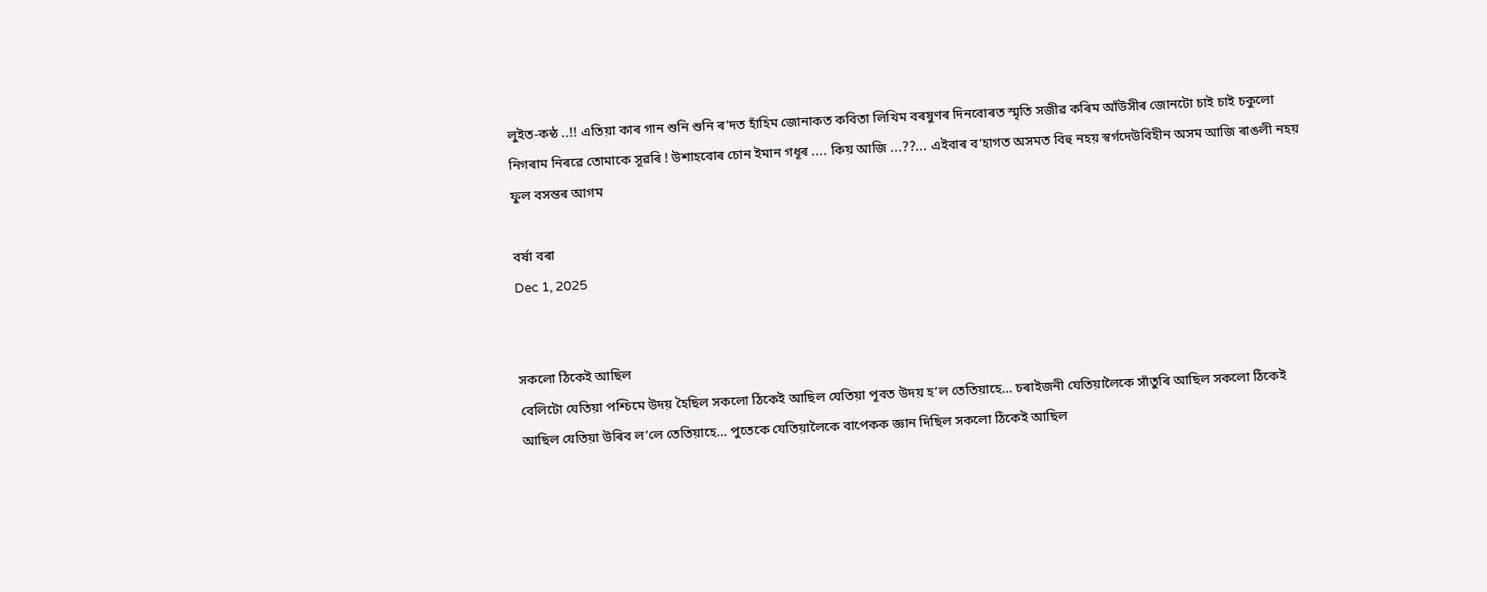লুইত-কন্ঠ ..!! এতিয়া কাৰ গান শুনি শুনি ৰ'দত হাঁহিম জোনাকত কবিতা লিখিম বৰষুণৰ দিনবোৰত স্মৃতি সজীৱ কৰিম আঁউসীৰ জোনটো চাই চাই চকুলো নিগৰাম নিৰৱে তোমাকে সূৱৰি ! উশাহবোৰ চোন ইমান গধূৰ .... কিয় আজি ...??... এইবাৰ ব'হাগত অসমত বিহু নহয় স্বৰ্গদেউবিহীন অসম আজি ৰাঙলী নহয় ফুল বসন্তৰ আগম

বৰ্ষা বৰা
Dec 1, 2025


সকলো ঠিকেই আছিল
বেলিটো যেতিয়া পশ্চিমে উদয় হৈছিল সকলো ঠিকেই আছিল যেতিয়া পূবত উদয় হ’ল তেতিয়াহে… চৰাইজনী যেতিয়ালৈকে সাঁতুৰি আছিল সকলো ঠিকেই আছিল যেতিয়া উৰিব ল’লে তেতিয়াহে… পুতেকে যেতিয়ালৈকে বাপেকক জ্ঞান দিছিল সকলো ঠিকেই আছিল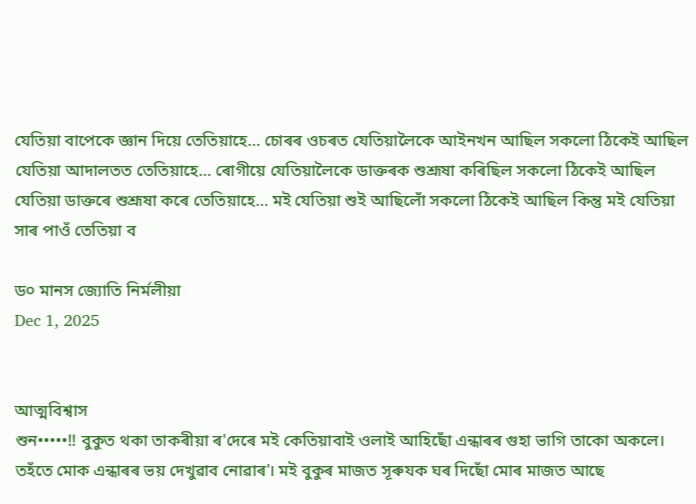যেতিয়া বাপেকে জ্ঞান দিয়ে তেতিয়াহে… চোৰৰ ওচৰত যেতিয়ালৈকে আইনখন আছিল সকলো ঠিকেই আছিল যেতিয়া আদালতত তেতিয়াহে… ৰোগীয়ে যেতিয়ালৈকে ডাক্তৰক শুশ্ৰূষা কৰিছিল সকলো ঠিকেই আছিল যেতিয়া ডাক্তৰে শুশ্ৰূষা কৰে তেতিয়াহে… মই যেতিয়া শুই আছিলোঁ সকলো ঠিকেই আছিল কিন্তু মই যেতিয়া সাৰ পাওঁ তেতিয়া ব

ড০ মানস জ্যোতি নিৰ্মলীয়া
Dec 1, 2025


আত্মবিশ্বাস
শুন•••••!! বুকুত থকা তাকৰীয়া ৰ'দেৰে মই কেতিয়াবাই ওলাই আহিছোঁ এন্ধাৰৰ গুহা ভাগি তাকো অকলে। তহঁতে মোক এন্ধাৰৰ ভয় দেখুৱাব নোৱাৰ'। মই বুকুৰ মাজত সূৰুযক ঘৰ দিছোঁ মোৰ মাজত আছে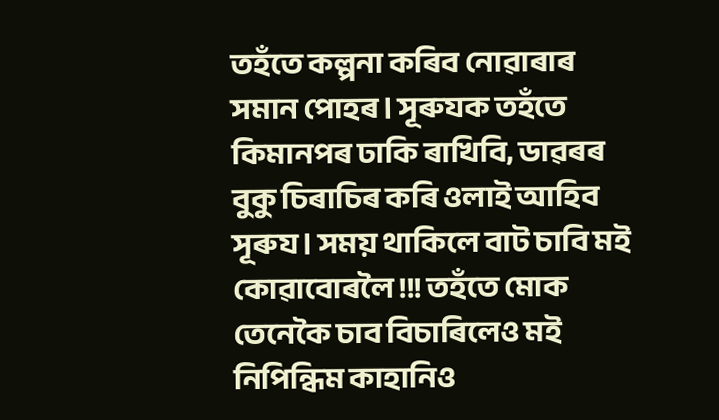তহঁতে কল্পনা কৰিব নোৱাৰাৰ সমান পোহৰ। সূৰুযক তহঁতে কিমানপৰ ঢাকি ৰাখিবি, ডাৱৰৰ বুকু চিৰাচিৰ কৰি ওলাই আহিব সূৰুয। সময় থাকিলে বাট চাবি মই কোৱাবোৰলৈ !!! তহঁতে মোক তেনেকৈ চাব বিচাৰিলেও মই নিপিন্ধিম কাহানিও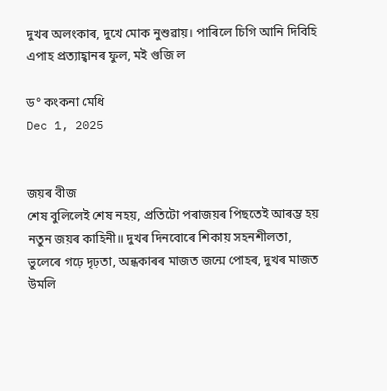দুখৰ অলংকাৰ, দুখে মোক নুশুৱায়। পাৰিলে চিগি আনি দিবিহি এপাহ প্ৰত্যাহ্বানৰ ফুল, মই গুজি ল

ড° কংকনা মেধি
Dec 1, 2025


জয়ৰ বীজ
শেষ বুলিলেই শেষ নহয়, প্ৰতিটো পৰাজয়ৰ পিছতেই আৰম্ভ হয় নতুন জয়ৰ কাহিনী॥ দুখৰ দিনবোৰে শিকায় সহনশীলতা, ভুলেৰে গঢ়ে দৃঢ়তা, অন্ধকাৰৰ মাজত জন্মে পোহৰ, দুখৰ মাজত উমলি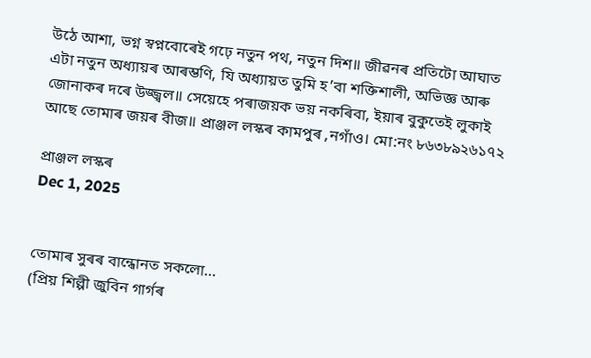উঠে আশা, ভগ্ন স্বপ্নবোৰেই গঢ়ে নতুন পথ, নতুন দিশ॥ জীৱনৰ প্ৰতিটো আঘাত এটা নতুন অধ্যায়ৰ আৰম্ভণি, যি অধ্যায়ত তুমি হ’বা শক্তিশালী, অভিজ্ঞ আৰু জোনাকৰ দৰে উজ্জ্বল॥ সেয়েহে পৰাজয়ক ভয় নকৰিবা, ইয়াৰ বুকুতেই লুকাই আছে তোমাৰ জয়ৰ বীজ॥ প্ৰাঞ্জল লস্কৰ কামপুৰ ,নগাঁও। মো:নং ৮৬৩৮৯২৬১৭২

প্ৰাঞ্জল লস্কৰ
Dec 1, 2025


তোমাৰ সুৰৰ বান্ধোনত সকলো...
(প্ৰিয় শিল্পী জুবিন গাৰ্গৰ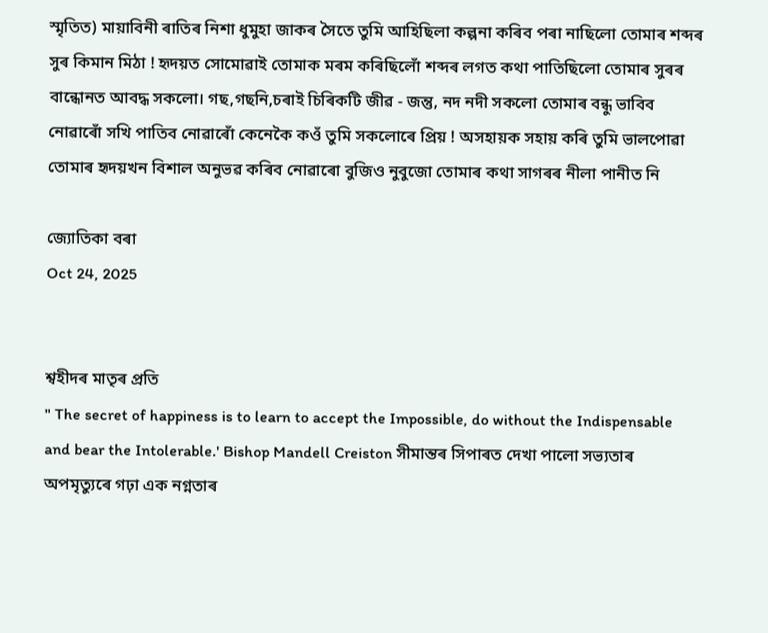স্মৃতিত) মায়াবিনী ৰাতিৰ নিশা ধুমুহা জাকৰ সৈতে তুমি আহিছিলা কল্পনা কৰিব পৰা নাছিলো তোমাৰ শব্দৰ সুৰ কিমান মিঠা ! হৃদয়ত সোমোৱাই তোমাক মৰম কৰিছিলোঁ শব্দৰ লগত কথা পাতিছিলো তোমাৰ সুৰৰ বান্ধোনত আবদ্ধ সকলো। গছ,গছনি,চৰাই চিৰিকটি জীৱ - জন্তু, নদ নদী সকলো তোমাৰ বন্ধু ভাবিব নোৱাৰোঁ সখি পাতিব নোৱাৰোঁ কেনেকৈ কওঁ তুমি সকলোৰে প্ৰিয় ! অসহায়ক সহায় কৰি তুমি ভালপোৱা তোমাৰ হৃদয়খন বিশাল অনুভৱ কৰিব নোৱাৰো বুজিও নুবুজো তোমাৰ কথা সাগৰৰ নীলা পানীত নি

জ্যোতিকা বৰা
Oct 24, 2025


শ্বহীদৰ মাতৃৰ প্ৰতি
" The secret of happiness is to learn to accept the Impossible, do without the Indispensable and bear the Intolerable.' Bishop Mandell Creiston সীমান্তৰ সিপাৰত দেখা পালো সভ্যতাৰ অপমৃত্যুৰে গঢ়া এক নগ্নতাৰ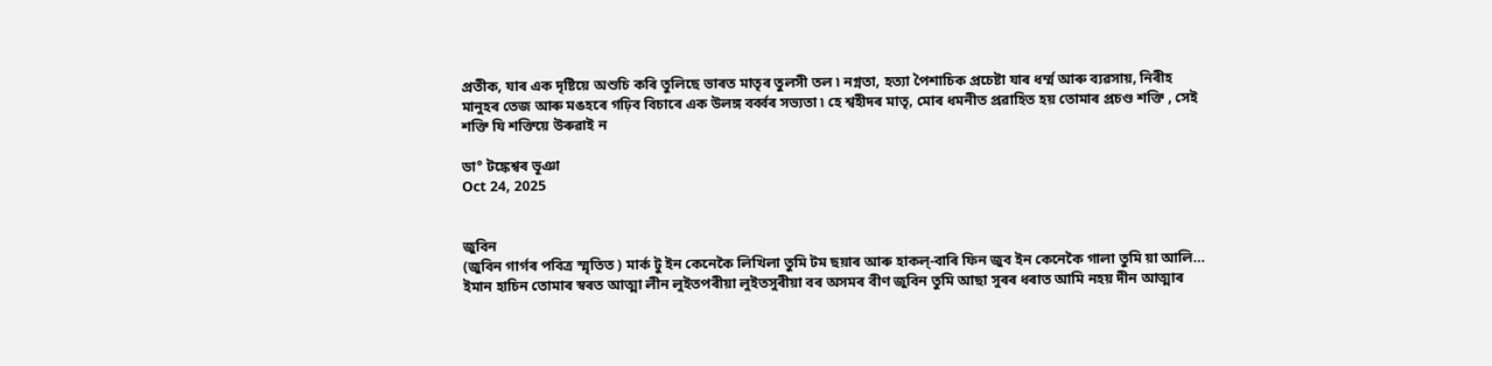প্ৰতীক, যাৰ এক দৃষ্টিয়ে অশুচি কৰি তুলিছে ভাৰত মাতৃৰ তুলসী তল ৷ নগ্নতা, হত্যা পৈশাচিক প্ৰচেষ্টা যাৰ ধৰ্ম্ম আৰু ব্যৱসায়, নিৰীহ মানুহৰ তেজ আৰু মঙহৰে গঢ়িব বিচাৰে এক উলঙ্গ বৰ্ব্বৰ সভ্যতা ৷ হে শ্বহীদৰ মাতৃ, মোৰ ধমনীত প্ৰৱাহিত হয় তোমাৰ প্ৰচণ্ড শক্তি , সেই শক্তি যি শক্তিয়ে উৰুৱাই ন

ডা° টঙ্কেশ্বৰ ভূঞা
Oct 24, 2025


জুবিন
(জুবিন গাৰ্গৰ পবিত্ৰ স্মৃতিত ) মাৰ্ক টু ইন কেনেকৈ লিখিলা তুমি টম ছয়াৰ আৰু হাকল্-বাৰি ফিন জুব ইন কেনেকৈ গালা তুমি য়া আলি... ইমান হাচিন তোমাৰ স্বৰত আত্মা লীন লুইতপৰীয়া লুইতসুৰীয়া বৰ অসমৰ বীণ জুবিন তুমি আছা সুৰৰ ধৰাত আমি নহয় দীন আত্মাৰ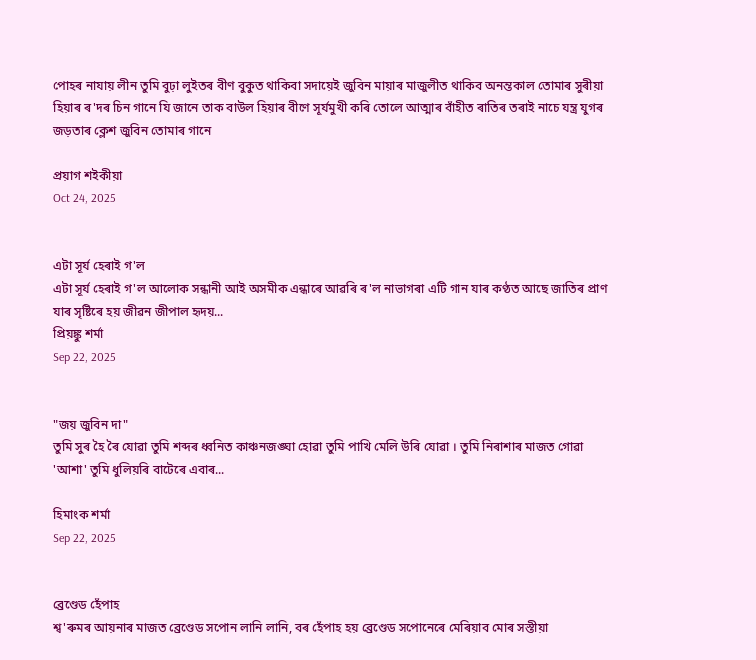পোহৰ নাযায় লীন তুমি বুঢ়া লুইতৰ বীণ বুকুত থাকিবা সদায়েই জুবিন মায়াৰ মাজুলীত থাকিব অনন্তকাল তোমাৰ সুৰীয়া হিয়াৰ ৰ'দৰ চিন গানে যি জানে তাক বাউল হিয়াৰ বীণে সূৰ্যমুখী কৰি তোলে আত্মাৰ বাঁহীত ৰাতিৰ তৰাই নাচে যন্ত্ৰ যুগৰ জড়তাৰ ক্লেশ জুবিন তোমাৰ গানে

প্ৰয়াগ শইকীয়া
Oct 24, 2025


এটা সূৰ্য হেৰাই গ'ল
এটা সূৰ্য হেৰাই গ'ল আলোক সন্ধানী আই অসমীক এন্ধাৰে আৱৰি ৰ'ল নাভাগৰা এটি গান যাৰ কণ্ঠত আছে জাতিৰ প্ৰাণ যাৰ সৃষ্টিৰে হয় জীৱন জীপাল হৃদয়...
প্ৰিয়ঙ্কু শৰ্মা
Sep 22, 2025


"জয় জুবিন দা"
তুমি সুৰ হৈ ৰৈ যোৱা তুমি শব্দৰ ধ্বনিত কাঞ্চনজঙ্ঘা হোৱা তুমি পাখি মেলি উৰি যোৱা । তুমি নিৰাশাৰ মাজত গোৱা 'আশা' তুমি ধুলিয়ৰি বাটেৰে এবাৰ...

হিমাংক শৰ্মা
Sep 22, 2025


ব্ৰেণ্ডেড হেঁপাহ
শ্ব'ৰুমৰ আয়নাৰ মাজত ব্ৰেণ্ডেড সপোন লানি লানি, বৰ হেঁপাহ হয় ব্ৰেণ্ডেড সপোনেৰে মেৰিয়াব মোৰ সস্তীয়া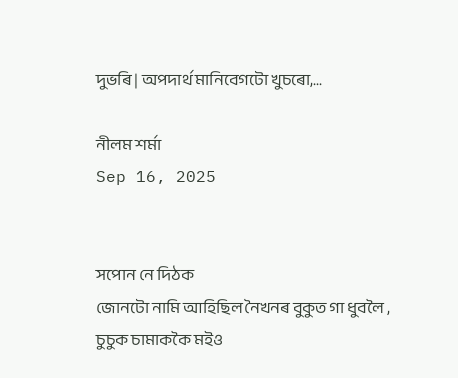দুভৰি | অপদাৰ্থ মানিবেগটো খুচৰো,...

নীলম শৰ্মা
Sep 16, 2025


সপোন নে দিঠক
জোনটো নামি আহিছিল নৈখনৰ বুকুত গা ধুবলৈ , চুচুক চামাককৈ মইও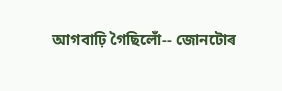আগবাঢ়ি গৈছিলোঁ-- জোনটোৰ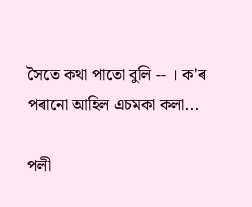সৈতে কথা পাতো বুলি -- । ক'ৰ পৰানো আহিল এচমকা কলা...

পলী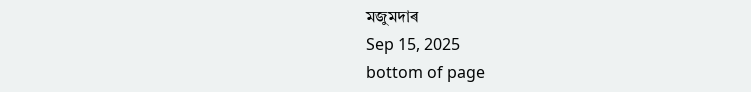মজুমদাৰ
Sep 15, 2025
bottom of page